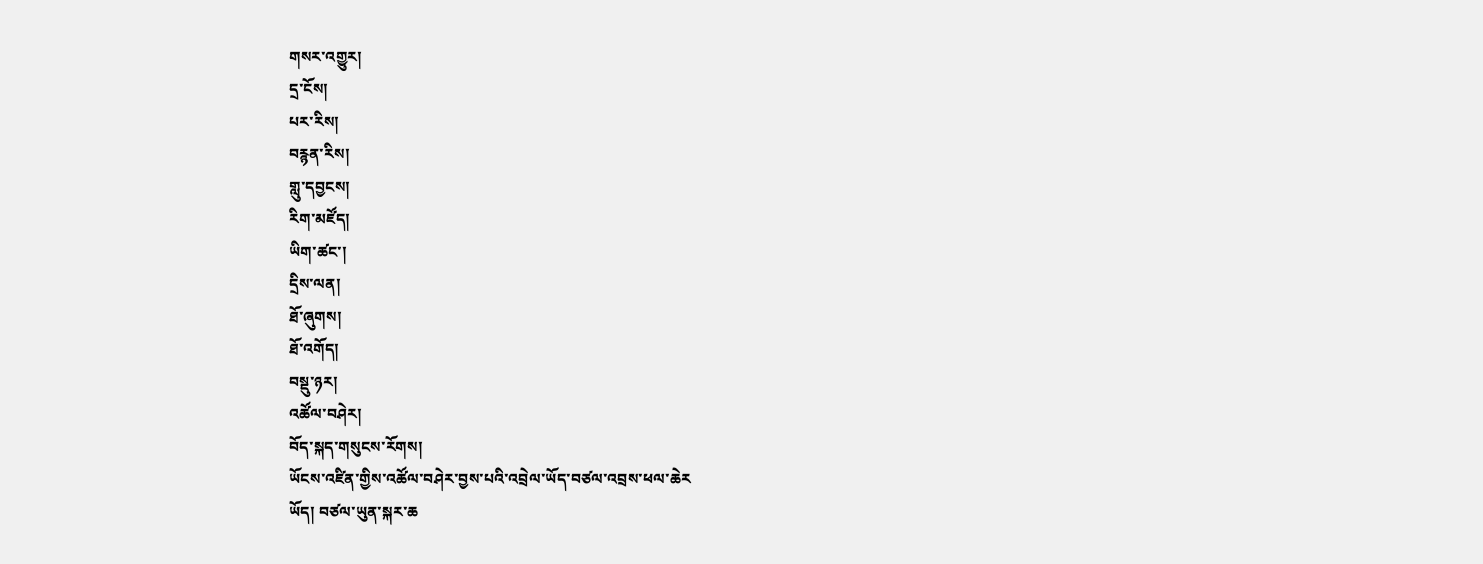གསར་འགྱུར།
དྲ་ངོས།
པར་རིས།
བརྙན་རིས།
གླུ་དབྱངས།
རིག་མཛོད།
ཡིག་ཚང་།
དྲིས་ལན།
ཐོ་ཞུགས།
ཐོ་འགོད།
བསྡུ་ཉར།
འཚོལ་བཤེར།
བོད་སྐད་གསུངས་རོགས།
ཡོངས་འཛིན་གྱིས་འཚོལ་བཤེར་བྱས་པའི་འབྲེལ་ཡོད་བཙལ་འབྲས་ཕལ་ཆེར
ཡོད། བཙལ་ཡུན་སྐར་ཆ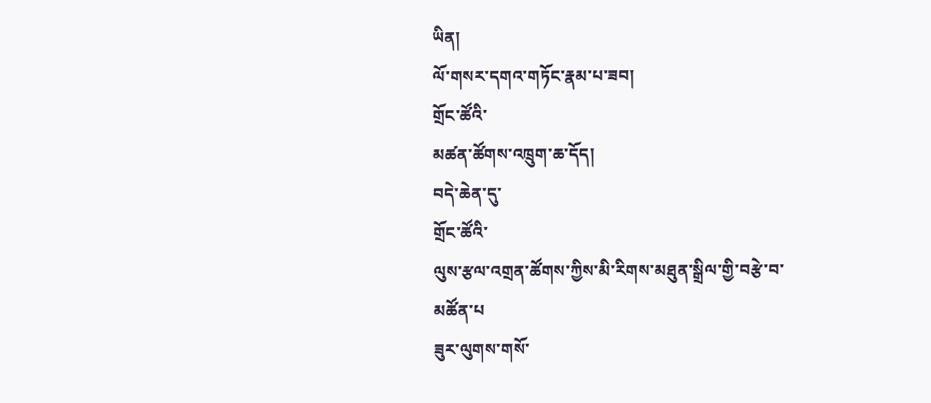ཡིན།
ལོ་གསར་དགའ་གཏོང་རྣམ་པ་ཟབ།
གྲོང་ཚོའི་
མཚན་ཚོགས་འཁྲུག་ཆ་དོད།
བདེ་ཆེན་དུ་
གྲོང་ཚོའི་
ལུས་རྩལ་འགྲན་ཚོགས་ཀྱིས་མི་རིགས་མཐུན་སྒྲིལ་གྱི་བརྩེ་བ་མཚོན་པ
ཟུར་ལུགས་གསོ་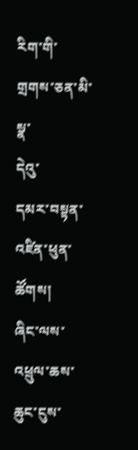རིག་གི་གྲགས་ཅན་མི་སྣ་
དེའུ་
དམར་བསྟན་འཛིན་ཕུན་ཚོགས།
ཞིང་ལས་འཕྲུལ་ཆས་ཆུང་ངུས་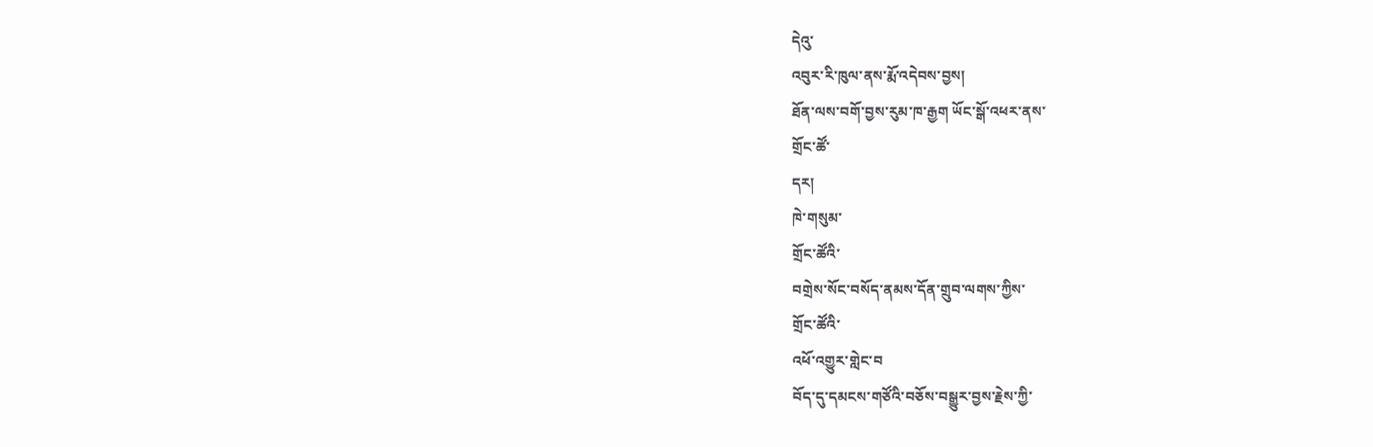དེའུ་
འབུར་རི་ཁུལ་ནས་རྨོ་འདེབས་བྱས།
ཐོན་ལས་བགོ་བྱས་རུམ་ཁ་རྒྱག ཡོང་སྒོ་འཕར་ནས་
གྲོང་ཚོ་
དར།
ཁེ་གསུམ་
གྲོང་ཚོའི་
བགྲེས་སོང་བསོད་ནམས་དོན་གྲུབ་ལགས་ཀྱིས་
གྲོང་ཚོའི་
འཕོ་འགྱུར་གླེང་བ
བོད་དུ་དམངས་གཙོའི་བཅོས་བསྒྱུར་བྱས་རྗེས་ཀྱི་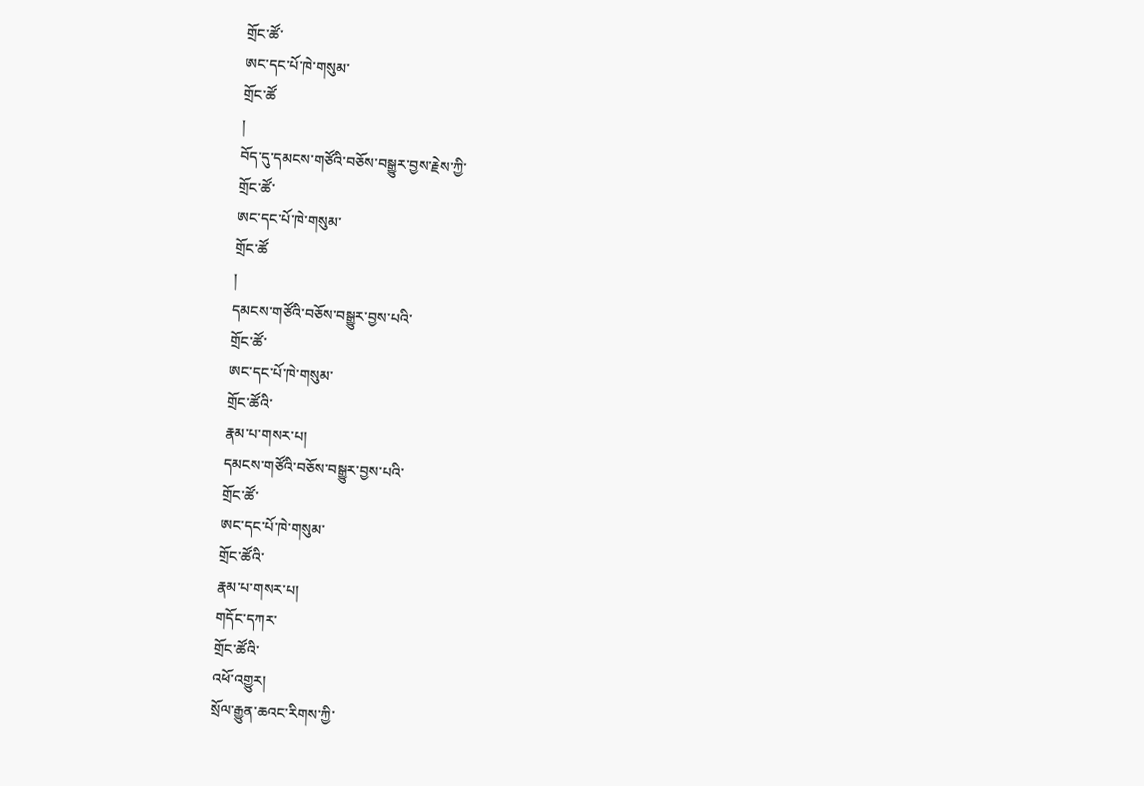གྲོང་ཚོ་
ཨང་དང་པོ་ཁེ་གསུམ་
གྲོང་ཚོ
།
བོད་དུ་དམངས་གཙོའི་བཅོས་བསྒྱུར་བྱས་རྗེས་ཀྱི་
གྲོང་ཚོ་
ཨང་དང་པོ་ཁེ་གསུམ་
གྲོང་ཚོ
།
དམངས་གཙོའི་བཅོས་བསྒྱུར་བྱས་པའི་
གྲོང་ཚོ་
ཨང་དང་པོ་ཁེ་གསུམ་
གྲོང་ཚོའི་
རྣམ་པ་གསར་པ།
དམངས་གཙོའི་བཅོས་བསྒྱུར་བྱས་པའི་
གྲོང་ཚོ་
ཨང་དང་པོ་ཁེ་གསུམ་
གྲོང་ཚོའི་
རྣམ་པ་གསར་པ།
གདོང་དཀར་
གྲོང་ཚོའི་
འཕོ་འགྱུར།
སྲོལ་རྒྱུན་ཆའང་རིགས་ཀྱི་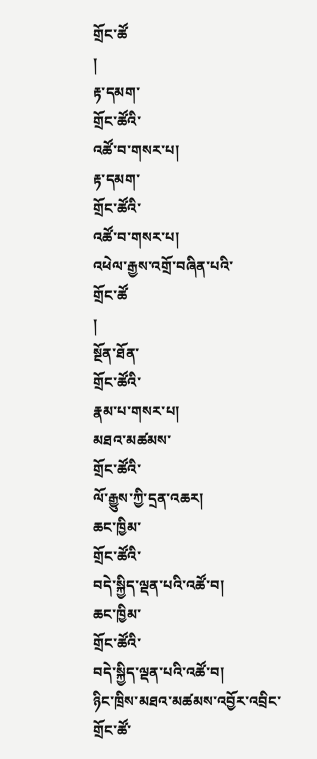གྲོང་ཚོ
།
རྟ་དམག་
གྲོང་ཚོའི་
འཚོ་བ་གསར་པ།
རྟ་དམག་
གྲོང་ཚོའི་
འཚོ་བ་གསར་པ།
འཕེལ་རྒྱས་འགྲོ་བཞིན་པའི་
གྲོང་ཚོ
།
སྔོན་ཐོན་
གྲོང་ཚོའི་
རྣམ་པ་གསར་པ།
མཐའ་མཚམས་
གྲོང་ཚོའི་
ལོ་རྒྱུས་ཀྱི་དྲན་འཆར།
ཆང་ཁྱིམ་
གྲོང་ཚོའི་
བདེ་སྐྱིད་ལྡན་པའི་འཚོ་བ།
ཆང་ཁྱིམ་
གྲོང་ཚོའི་
བདེ་སྐྱིད་ལྡན་པའི་འཚོ་བ།
ཉིང་ཁྲིས་མཐའ་མཚམས་འབྱོར་འབྲིང་
གྲོང་ཚོ་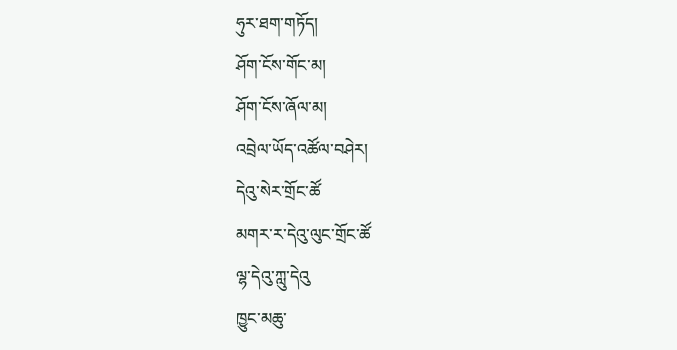ཧུར་ཐག་གཏོད།
ཤོག་ངོས་གོང་མ།
ཤོག་ངོས་ཞོལ་མ།
འབྲེལ་ཡོད་འཚོལ་བཤེར།
དེའུ་སེར་གྲོང་ཚོ
མགར་ར་དེའུ་ལུང་གྲོང་ཚོ
ལྷ་དེའུ་ཀླུ་དེའུ
ཁྱུང་མཆུ་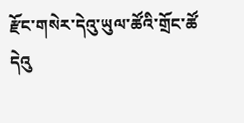རྫོང་གསེར་དེའུ་ཡུལ་ཚོའི་གྲོང་ཚོ
དེའུ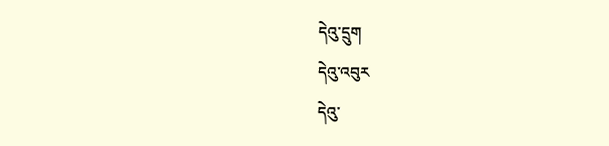དེའུ་དྲུག
དེའུ་འབུར
དེའུ་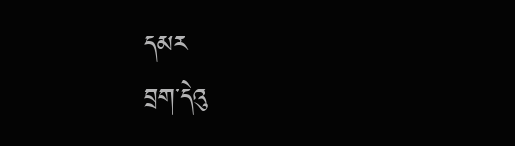དམར
བྲག་དེའུ